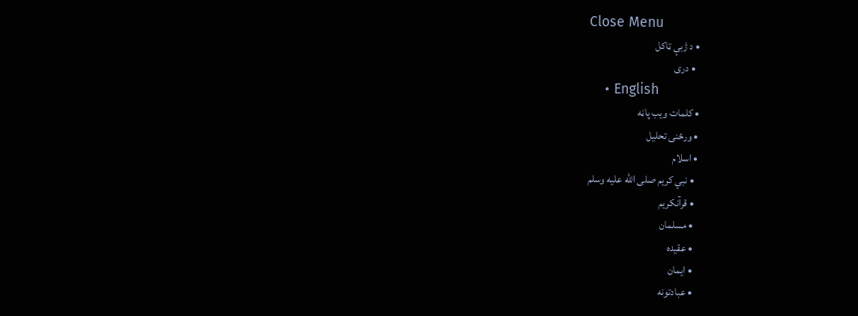Close Menu
  • د ژبې ټاکل
    • دری
    • English
  • کلمات ويب پاڼه
  • ورځنی تحلیل
  • اسلام
    • نبي کریم صلى الله عليه وسلم
    • قرآنکریم
    • مسلمان
    • عقیده
    • ایمان
    • عبادتونه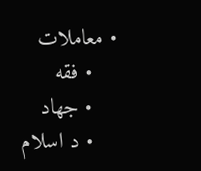• معاملات
    • فقه
    • جهاد
    • د اسلام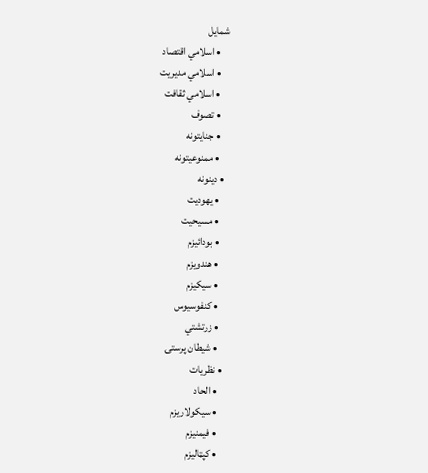شمایل
    • اسلامي اقتصاد
    • اسلامي مدیریت
    • اسلامي ثقافت
    • تصوف
    • جنایتونه
    • ممنوعیتونه
  • دینونه
    • یهودیت
    • مسیحیت
    • بودائیزم
    • هندویزم
    • سیکیزم
    • کنفوسیوس
    • زرتشتي
    • شیطان پرستۍ
  • نظریات
    • الحاد
    • سیکولاریزم
    • فیمنیزم
    • کپټالیزم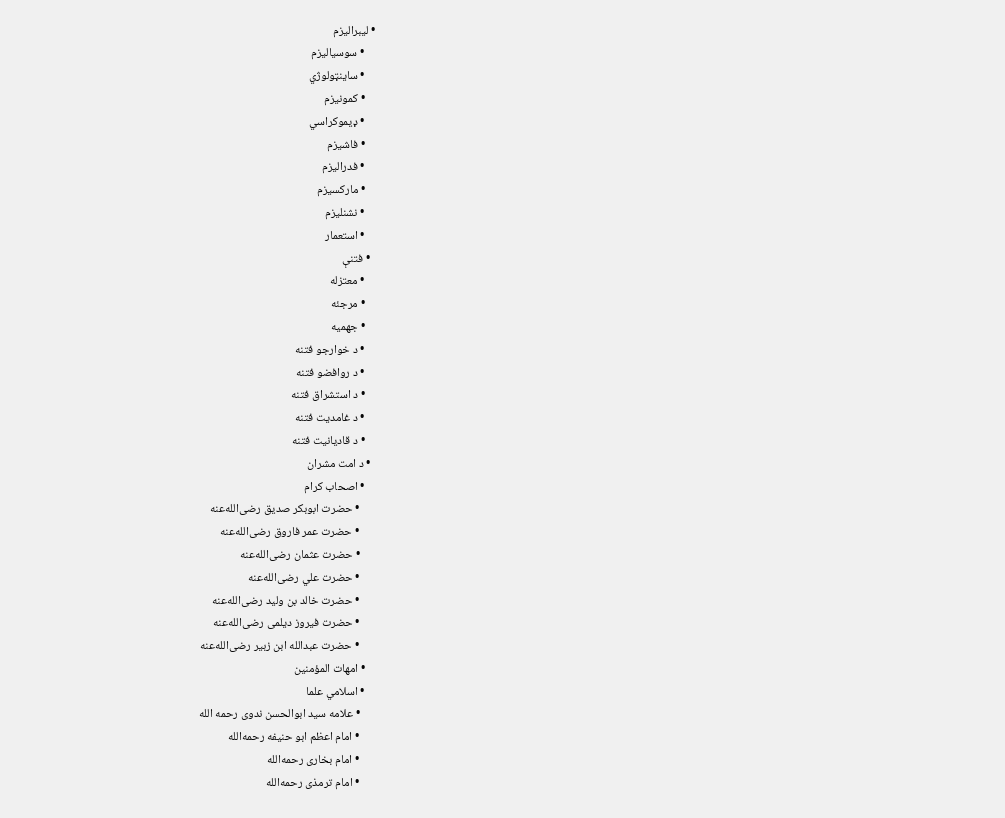• لیبرالیزم
    • سوسیالیزم
    • ساینټولوژي
    • کمونیزم
    • ډیموکراسي
    • فاشیزم
    • فدرالیزم
    • مارکسیزم
    • نشنلیزم
    • استعمار
  • فتنې
    • معتزله
    • مرجئه
    • جهمیه
    • د خوارجو فتنه
    • د روافضو فتنه
    • د استشراق فتنه
    • د غامدیت فتنه
    • د قادیانیت فتنه
  • د امت مشران
    • اصحاب کرام
      • حضرت ابوبکر صدیق رضی‌الله‌عنه
      • حضرت عمر فاروق رضی‌الله‌عنه
      • حضرت عثمان رضی‌الله‌عنه
      • حضرت علي رضی‌الله‌عنه
      • حضرت خالد بن ولید رضی‌الله‌عنه
      • حضرت فیروز دیلمی رضی‌الله‌عنه
      • حضرت عبدالله ابن زبیر رضی‌الله‌عنه
    • امهات المؤمنین
    • اسلامي علما
      • علامه سید ابوالحسن ندوی رحمه الله
      • امام اعظم ابو حنیفه رحمه‌الله
      • امام بخاری رحمه‌الله
      • امام ترمذی رحمه‌الله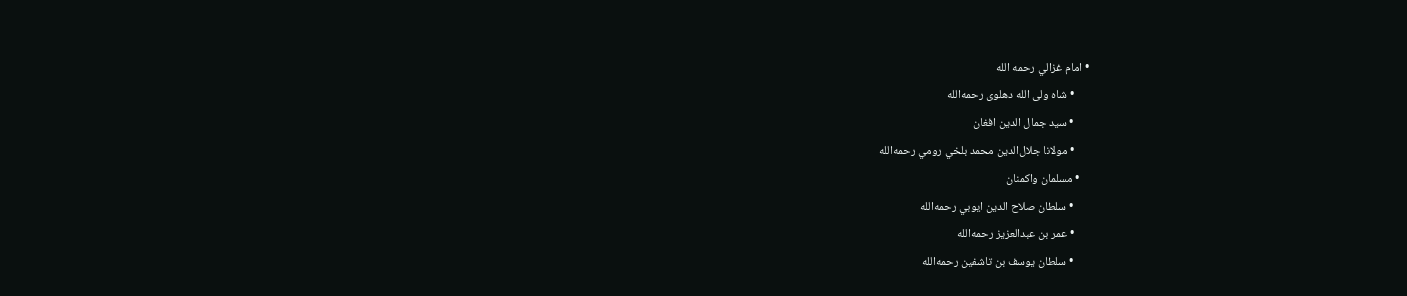• امام غزالي رحمه الله
      • شاه ولی الله دهلوی رحمه‌الله
      • سید جمال الدین افغان
      • مولانا جلال‌الدین محمد بلخي رومي رحمه‌الله
    • مسلمان واکمنان
      • سلطان صلاح الدین ایوبي رحمه‌الله
      • عمر بن عبدالعزیز رحمه‌الله
      • سلطان یوسف بن تاشفین رحمه‌الله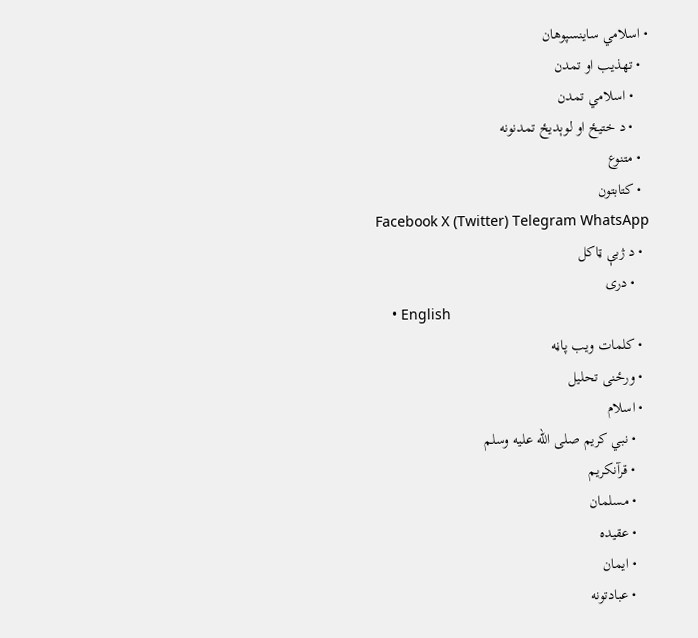• اسلامي ساینسپوهان
  • تهذیب او تمدن
    • اسلامي تمدن
    • د ختیځ او لوېدیځ تمدنونه
  • متنوع
  • کتابتون
Facebook X (Twitter) Telegram WhatsApp
  • د ژبې ټاکل
    • دری
    • English
  • کلمات ويب پاڼه
  • ورځنی تحلیل
  • اسلام
    • نبي کریم صلى الله عليه وسلم
    • قرآنکریم
    • مسلمان
    • عقیده
    • ایمان
    • عبادتونه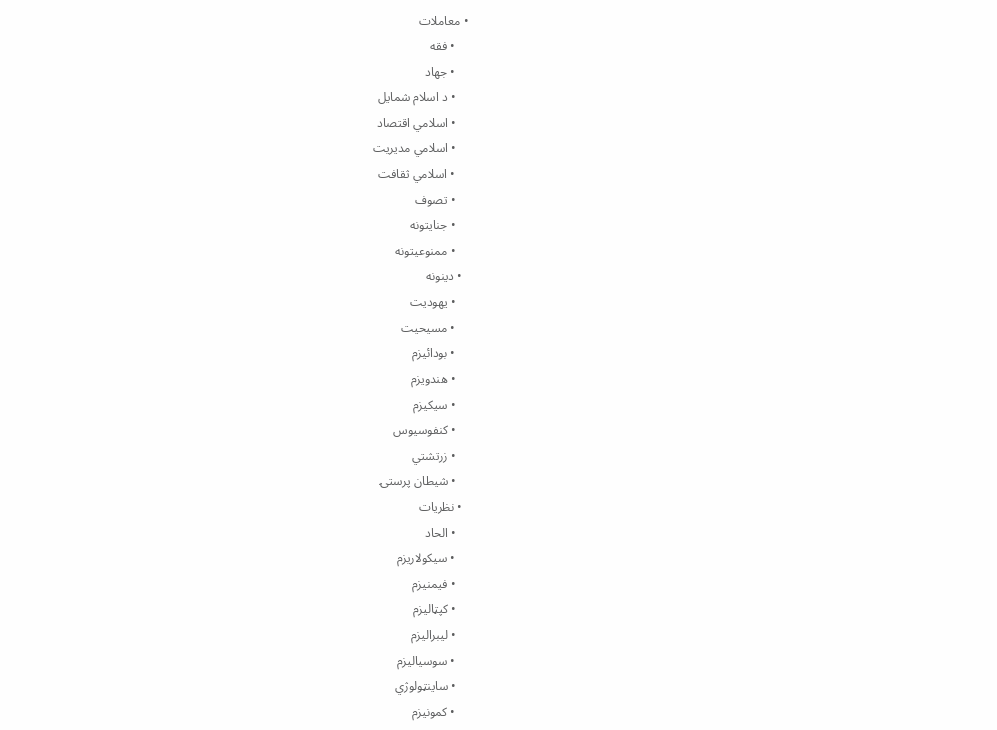• معاملات
    • فقه
    • جهاد
    • د اسلام شمایل
    • اسلامي اقتصاد
    • اسلامي مدیریت
    • اسلامي ثقافت
    • تصوف
    • جنایتونه
    • ممنوعیتونه
  • دینونه
    • یهودیت
    • مسیحیت
    • بودائیزم
    • هندویزم
    • سیکیزم
    • کنفوسیوس
    • زرتشتي
    • شیطان پرستۍ
  • نظریات
    • الحاد
    • سیکولاریزم
    • فیمنیزم
    • کپټالیزم
    • لیبرالیزم
    • سوسیالیزم
    • ساینټولوژي
    • کمونیزم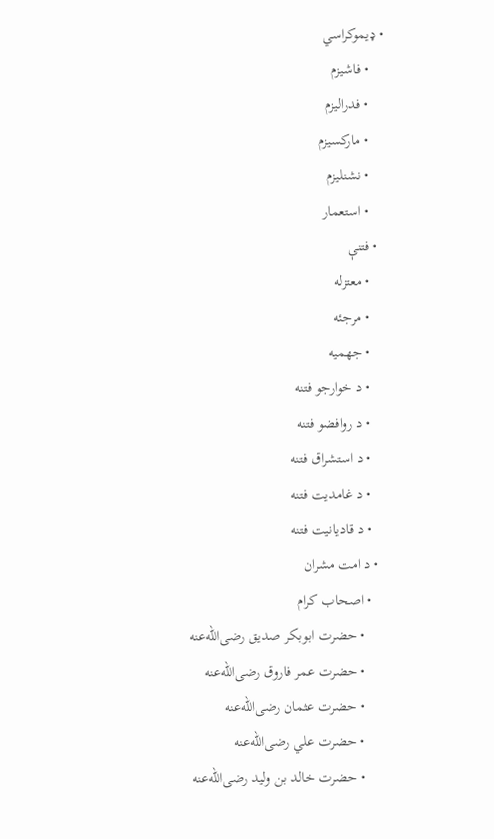• ډیموکراسي
    • فاشیزم
    • فدرالیزم
    • مارکسیزم
    • نشنلیزم
    • استعمار
  • فتنې
    • معتزله
    • مرجئه
    • جهمیه
    • د خوارجو فتنه
    • د روافضو فتنه
    • د استشراق فتنه
    • د غامدیت فتنه
    • د قادیانیت فتنه
  • د امت مشران
    • اصحاب کرام
      • حضرت ابوبکر صدیق رضی‌الله‌عنه
      • حضرت عمر فاروق رضی‌الله‌عنه
      • حضرت عثمان رضی‌الله‌عنه
      • حضرت علي رضی‌الله‌عنه
      • حضرت خالد بن ولید رضی‌الله‌عنه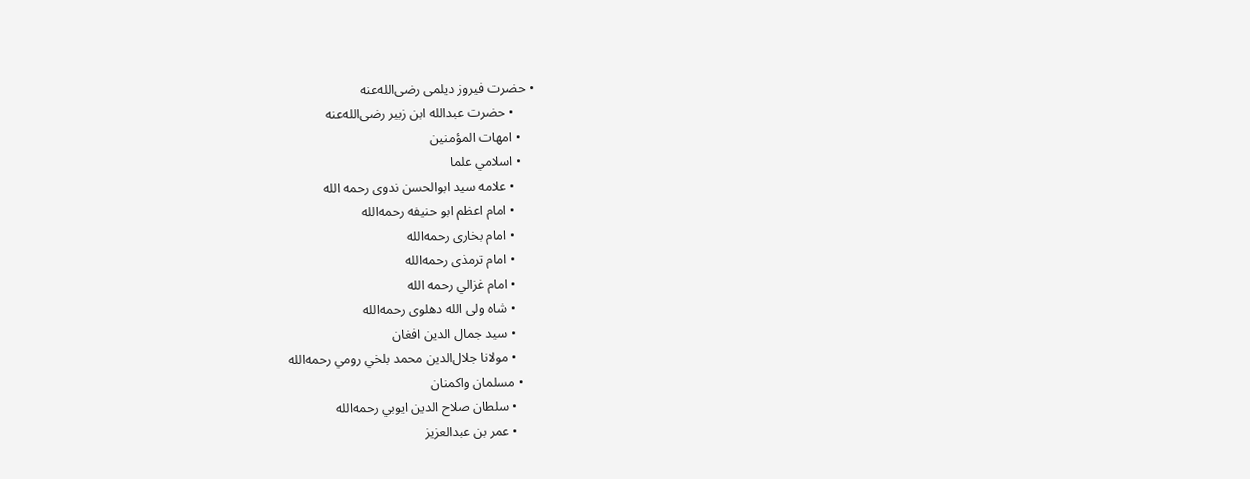• حضرت فیروز دیلمی رضی‌الله‌عنه
      • حضرت عبدالله ابن زبیر رضی‌الله‌عنه
    • امهات المؤمنین
    • اسلامي علما
      • علامه سید ابوالحسن ندوی رحمه الله
      • امام اعظم ابو حنیفه رحمه‌الله
      • امام بخاری رحمه‌الله
      • امام ترمذی رحمه‌الله
      • امام غزالي رحمه الله
      • شاه ولی الله دهلوی رحمه‌الله
      • سید جمال الدین افغان
      • مولانا جلال‌الدین محمد بلخي رومي رحمه‌الله
    • مسلمان واکمنان
      • سلطان صلاح الدین ایوبي رحمه‌الله
      • عمر بن عبدالعزیز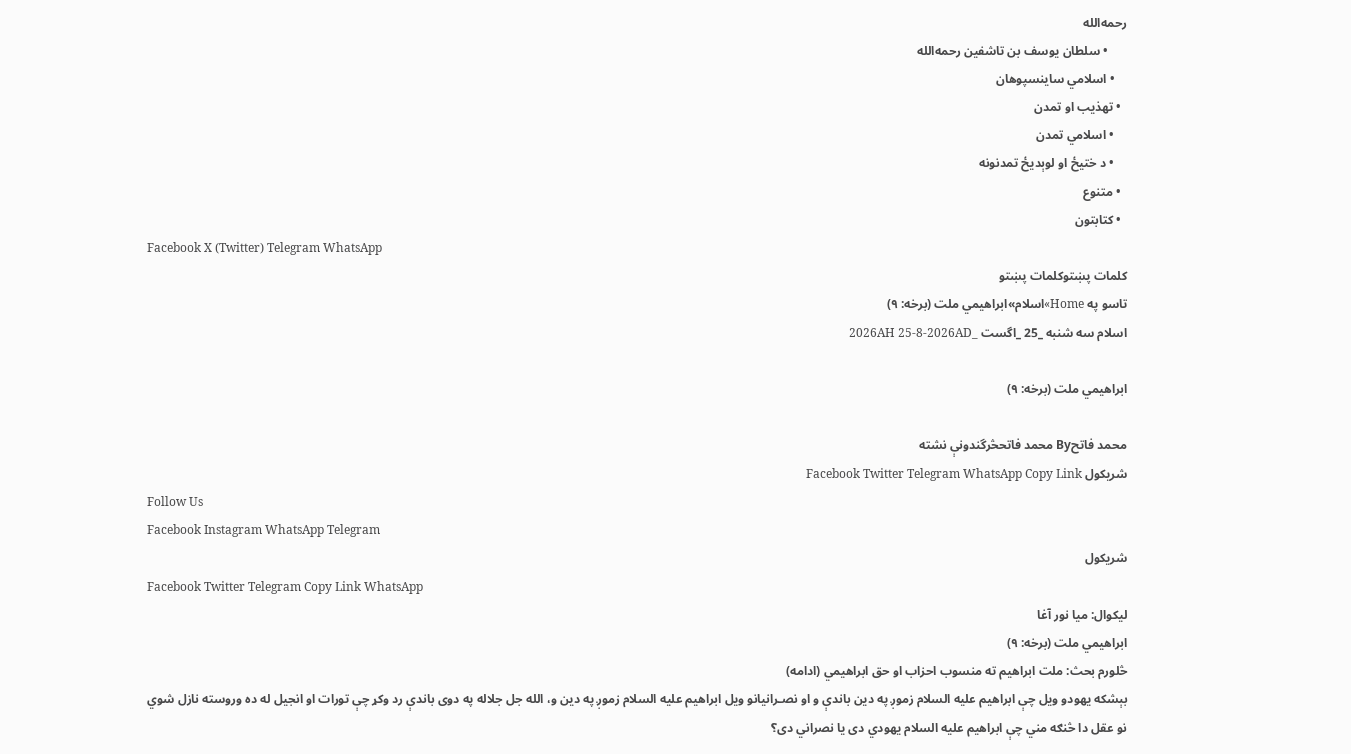رحمه‌الله
      • سلطان یوسف بن تاشفین رحمه‌الله
    • اسلامي ساینسپوهان
  • تهذیب او تمدن
    • اسلامي تمدن
    • د ختیځ او لوېدیځ تمدنونه
  • متنوع
  • کتابتون
Facebook X (Twitter) Telegram WhatsApp
کلمات پښتوکلمات پښتو
تاسو په Home»اسلام»ابراهيمي ملت (برخه: ۹)
اسلام سه شنبه _25 _اگست _2026AH 25-8-2026AD

ابراهيمي ملت (برخه: ۹)

محمد فاتحBy محمد فاتحڅرگندونې نشته
شریکول Facebook Twitter Telegram WhatsApp Copy Link
Follow Us
Facebook Instagram WhatsApp Telegram
شریکول
Facebook Twitter Telegram Copy Link WhatsApp
ليکوال: میا نور آغا
ابراهيمي ملت (برخه: ۹)
څلورم بحث: ملت ابراهیم ته منسوب احزاب او حق ابراهیمي (ادامه)
بېشکه یهودو ویل چې ابراهیم علیه السلام زموږ په دین باندې و او نصـرانیانو ویل ابراهیم علیه السلام زموږ په دین و، الله جل جلاله په دوی باندې رد وکړ چې تورات او انجیل له ده وروسته نازل شوي نو عقل دا څنګه مني چې ابراهیم علیه السلام یهودي دی یا نصراني دی؟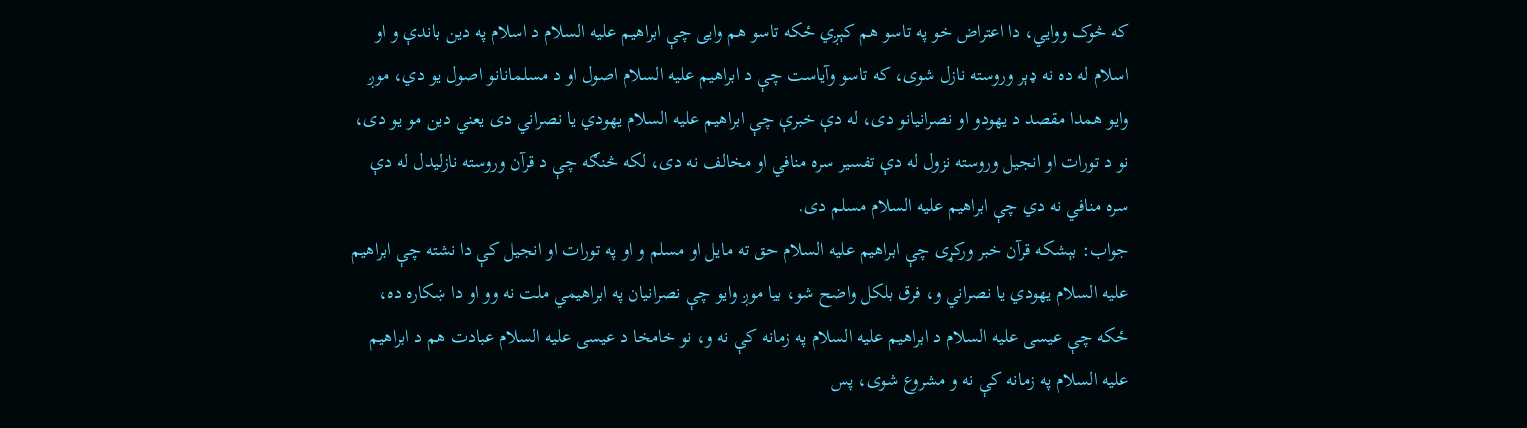که څوک ووایي، دا اعتراض خو په تاسو هم کېږي ځکه تاسو هم وايی چې ابراهیم علیه السلام د اسلام په دین باندې و او اسلام له ده نه ډېر وروسته نازل شوی، که تاسو وآیاست چې د ابراهیم علیه السلام اصول او د مسلمانانو اصول یو دي، موږ وایو همدا مقصد د یهودو او نصرانیانو دی، له دې خبرې چې ابراهیم علیه السلام یهودي یا نصراني دی یعني دین مو یو دی، نو د تورات او انجیل وروسته نزول له دې تفسیر سره منافي او مخالف نه دی، لکه څنګه چې د قرآن وروسته نازلیدل له دې سره منافي نه دي چې ابراهیم علیه السلام مسلم دی.
جواب: بېشکه قرآن خبر ورکړی چې ابراهیم علیه السلام حق ته مایل او مسلم و او په تورات او انجیل کې دا نشته چې ابراهیم علیه السلام یهودي یا نصراني و، فرق بلکل واضح شو، بیا موږ وایو چې نصرانیان په ابراهیمي ملت نه وو او دا ښکاره ده، ځکه چې عیسی علیه السلام د ابراهیم علیه السلام په زمانه کې نه و، نو خامخا د عیسی علیه السلام عبادت هم د ابراهیم علیه السلام په زمانه کې نه و مشروع شوی، پس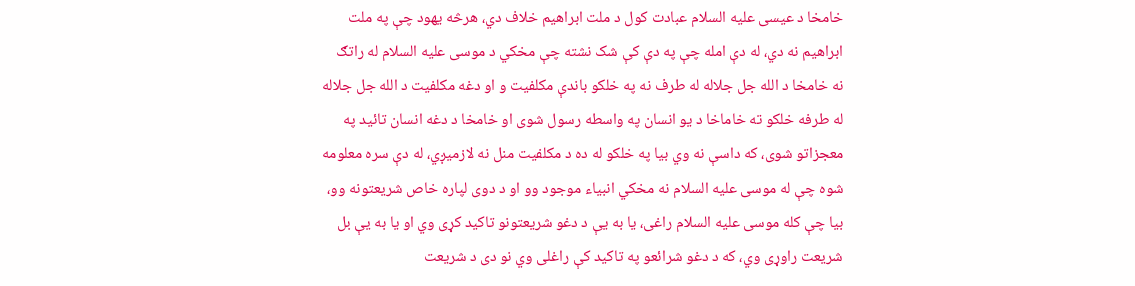خامخا د عیسی علیه السلام عبادت کول د ملت ابراهیم خلاف دي، هرڅه یهود چې په ملت ابراهیم نه دي، له دې امله چې په دې کې شک نشته چې مخکي د موسی علیه السلام له راتګ نه خامخا د الله جل جلاله له طرف نه په خلکو باندې مکلفیت و او دغه مکلفیت د الله جل جلاله له طرفه خلکو ته خاماخا د یو انسان په واسطه رسول شوی او خامخا د دغه انسان تائید په معجزاتو شوی، که داسې نه وي بیا په خلکو له ده د مکلفیت منل نه لازمیږي، له دې سره معلومه شوه چې له موسی علیه السلام نه مخکي انبیاء موجود وو او د دوی لپاره خاص شریعتونه وو، بیا چې کله موسی علیه السلام راغی، یا به یې د دغو شریعتونو تاکید کړی وي او یا به یې بل شریعت راوړی وي، که د دغو شرائعو په تاکید کې راغلی وي نو دی د شریعت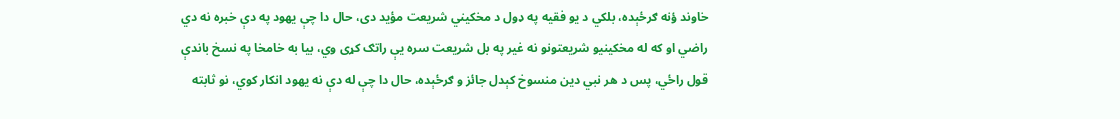خاوند ؤنه ګرځېده، بلکي د یو فقیه په ډول د مخکیني شریعت مؤید دی، حال دا چې یهود په دې خبره نه دي راضي او که له مخکینیو شریعتونو نه غیر په بل شریعت سره یې راتګ کړی وي، بیا به خامخا په نسخ باندې قول راځي، پس د هر نبي دین منسوخ کېدل جائز و ګرځېده، حال دا چې له دې نه یهود انکار کوي، نو ثابته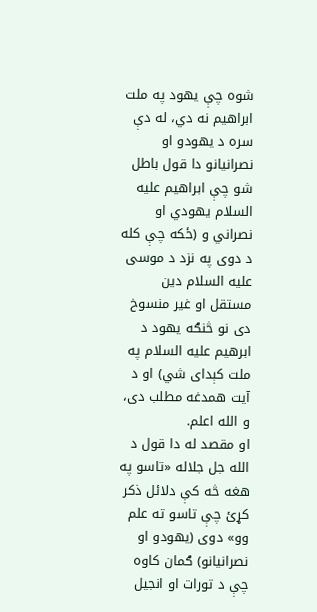شوه چې یهود په ملت ابراهیم نه دي، له دې سره د یهودو او نصرانیانو دا قول باطل شو چې ابراهیم علیه السلام یهودي او نصراني و (ځکه چې کله د دوی په نزد د موسی علیه السلام دین مستقل او غیر منسوخ دی نو څنګه یهود د ابرهیم علیه السلام په ملت کېدای شي) او د آیت همدغه مطلب دی، و الله اعلم.
او مقصد له دا قول د الله جل جلاله «تاسو په هغه څه کې دلائل ذکر کړئ چې تاسو ته علم وو» دوی (یهودو او نصرانیانو) ګمان کاوه چې د تورات او انجیل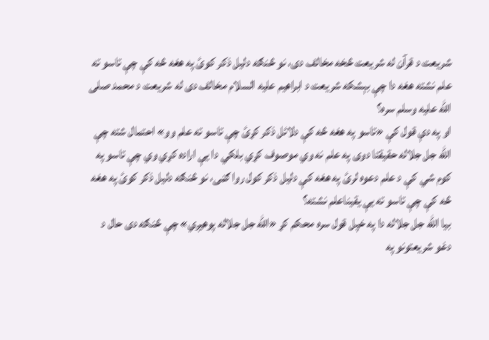شریعت د قرآن له شریعت څخه مخالف دی، نو څنګه دلیل ذکر کوئ په هغه څه کې چې تاسو ته علم نشته هغه دا چې بېشکه شریعت د ابراهیم علیه السلام مخالف دی له شریعت د محمد صلی الله علیه وسلم سره؟
او په دې قول کې «تاسو په هغه څه کې دلائل ذکر کړئ چې تاسو ته علم وو» احتمال شته چې الله جل جلاله حقیقتا دوی په علم نه وي موصوف کړي بلکي دا یې اراده کړي وي چې تاسو په کوم شي کې د علم دعوه لرئ په هغه کې دلیل ذکر کول روا ګڼی، نو څنګه دلیل ذکر کوئ په هغه څه کې چې تاسو ته یې یقیناعلم نشته؟
بیا الله جل جلاله دا په خپل قول سره محکم کړ «الله جل جلاله پوهیږي» چې څنګه دی حال د دغو شریعتونو په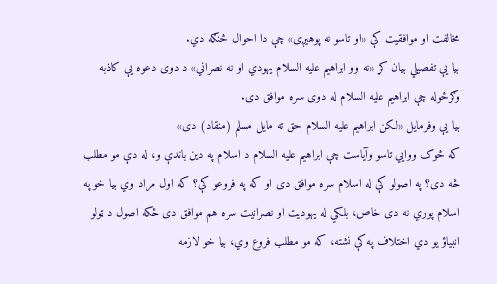مخالفت او موافقیت کې «او تاسو نه پوهیږی» چې دا احوال څنګه دي.
بیا یې تفصیلي بیان کړ «نه وو ابراهیم علیه السلام یهودي او نه نصراني» د دوی دعوه یې کاذبه وګرځوله چې ابراهیم علیه السلام له دوی سره موافق دی.
بیا یې وفرمایل «لکن ابراهیم علیه السلام حق ته مایل مسلم (منقاد) دی»
که څوک ووایي تاسو وآیاست چې ابراهیم علیه السلام د اسلام په دین باندې و، له دې مو مطلب څه دی؟ په اصولو کې له اسلام سره موافق دی او که په فروعو کې؟ که اول مراد وي بیا خو په اسلام پوري نه دی خاص، بلکي له یهودیت او نصرانیت سره هم موافق دی ځکه اصول د ټولو انبیاؤ یو دي اختلاف په کې نشته، که مو مطلب فروع وي، بیا خو لازمه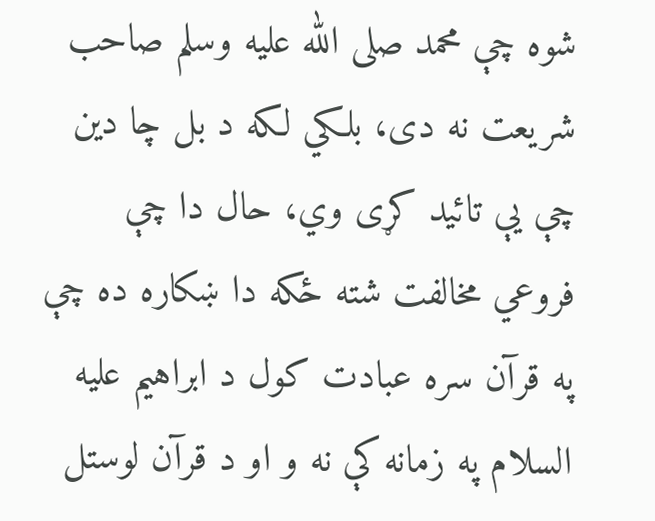شوه چې محمد صلی الله علیه وسلم صاحب  شریعت نه دی، بلکي لکه د بل چا دین چې یې تائید کړی وي، حال دا چې فروعي مخالفت شته ځکه دا ښکاره ده چې په قرآن سره عبادت کول د ابراهیم علیه السلام په زمانه کې نه و او د قرآن لوستل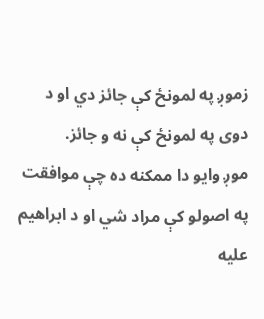زموږ په لمونځ کې جائز دي او د دوی په لمونځ کې نه و جائز.
موږ وایو دا ممکنه ده چې موافقت په اصولو کې مراد شي او د ابراهیم علیه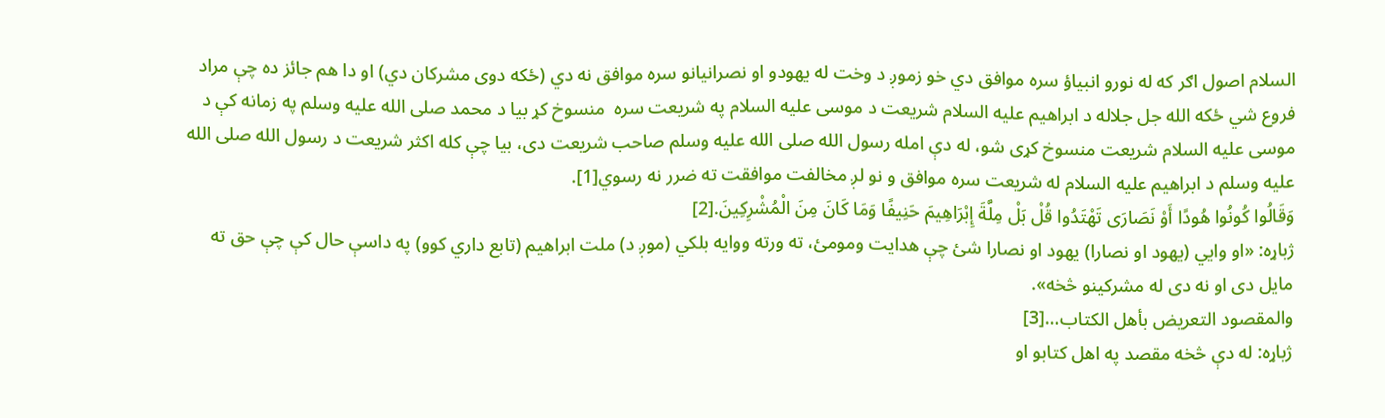السلام اصول اګر که له نورو انبیاؤ سره موافق دي خو زموږ د وخت له یهودو او نصرانیانو سره موافق نه دي (ځکه دوی مشرکان دي) او دا هم جائز ده چې مراد فروع شي ځکه الله جل جلاله د ابراهیم علیه السلام شریعت د موسی علیه السلام په شریعت سره  منسوخ کړ بیا د محمد صلی الله علیه وسلم په زمانه کې د موسی علیه السلام شریعت منسوخ کړی شو، له دې امله رسول الله صلی الله علیه وسلم صاحب شریعت دی، بیا چې کله اکثر شریعت د رسول الله صلی الله علیه وسلم د ابراهیم علیه السلام له شریعت سره موافق و نو لږ مخالفت موافقت ته ضرر نه رسوي[1].
وَقَالُوا كُونُوا هُودًا أَوْ نَصَارَى تَهْتَدُوا قُلْ بَلْ مِلَّةَ إِبْرَاهِيمَ حَنِيفًا وَمَا كَانَ مِنَ الْمُشْرِكِينَ.[2]
ژباړه: «او وایي (یهود او نصارا) یهود او نصارا شئ چې هدایت ومومئ، ته ورته ووایه بلکي (موږ د) ملت ابراهیم (تابع داري کوو) په داسې حال کې چې حق ته مایل دی او نه دی له مشرکینو څخه».
والمقصود التعريض بأهل الكتاب…[3]
ژباړه: له دې څخه مقصد په اهل کتابو او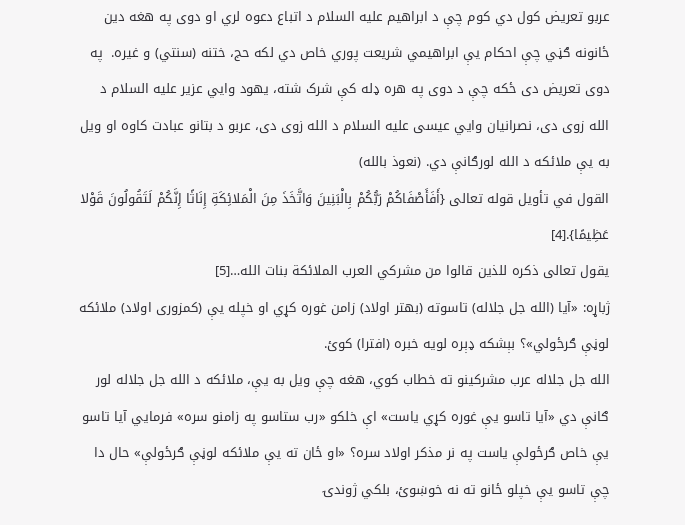عربو تعریض کول دي کوم چې د ابراهیم علیه السلام د اتباع دعوه لري او دوی په هغه دین ځانونه ګڼي چې احکام یې ابراهیمي شریعت پوري خاص دي لکه حج، ختنه (سنتي) و غیره.  په دوی تعریض دی ځکه چې د دوی په هره ډله کې شرک شته، یهود وایي عزیر علیه السلام د الله زوی دی، نصرانیان وايي عیسی علیه السلام د الله زوی دی، عربو د بتانو عبادت کاوه او ویل به یې ملائکه د الله لورګانې دي. (نعوذ بالله)
القول في تأويل قوله تعالى {أَفَأَصْفَاكُمْ رَبُّكُمْ بِالْبَنِينَ وَاتَّخَذَ مِنَ الْمَلائِكَةِ إِنَاثًا إِنَّكُمْ لَتَقُولُونَ قَوْلا عَظِيمًا}.[4]
يقول تعالى ذكره للذين قالوا من مشركي العرب الملائكة بنات الله…[5]
ژباړه: «آیا (الله جل جلاله) تاسوته (بهتر اولاد) زامن غوره کړي او خپله یې (کمزوری اولاد) ملائکه لوڼې ګرځولي»؟ بېشکه ډېره لویه خبره (افترا) کوئ.
الله جل جلاله عرب مشرکینو ته خطاب کوي، هغه چې ویل به یې، ملائکه د الله جل جلاله لور ګانې دي «آیا تاسو یې غوره کړي یاست» اې خلکو «رب ستاسو په زامنو سره» فرمایي آیا تاسو یې خاص ګرځولې یاست په نر مذکر اولاد سره؟ «او ځان ته یې ملائکه لوڼې ګرځولې» حال دا چې تاسو یې خپلو ځانو ته نه خوښوئ، بلکي ژوندۍ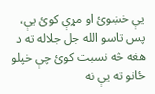يې خښوئ او مړې کوئ یې، پس تاسو الله جل جلاله ته د هغه څه نسبت کوئ چې خپلو ځانو ته یې نه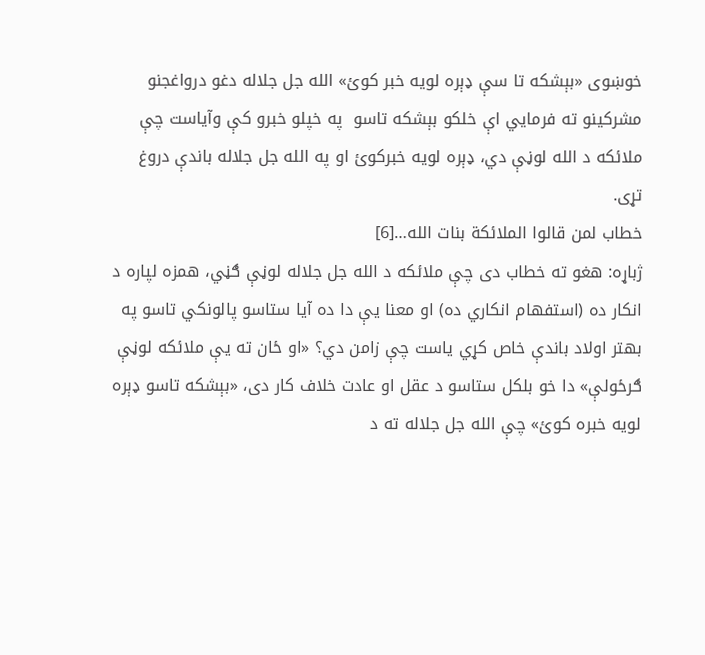خوښوی «بېشکه تا سې ډېره لویه خبر کوئ» الله جل جلاله دغو درواغجنو مشرکینو ته فرمایي اې خلکو بېشکه تاسو  په خپلو خبرو کې وآیاست چې ملائکه د الله لوڼې دي، ډېره لویه خبرکوئ او په الله جل جلاله باندې دروغ تړی.
خطاب لمن قالوا الملائكة بنات الله…[6]
ژباړه: هغو ته خطاب دی چې ملائکه د الله جل جلاله لوڼې ګڼي، همزه لپاره د انکار ده (استفهام انکاري ده) او معنا یې دا ده آیا ستاسو پالونکي تاسو په بهتر اولاد باندې خاص کړي یاست چې زامن دي؟ «او ځان ته یې ملائکه لوڼې ګرځولې» دا خو بلکل ستاسو د عقل او عادت خلاف کار دی، «بېشکه تاسو ډېره لویه خبره کوئ» چې الله جل جلاله ته د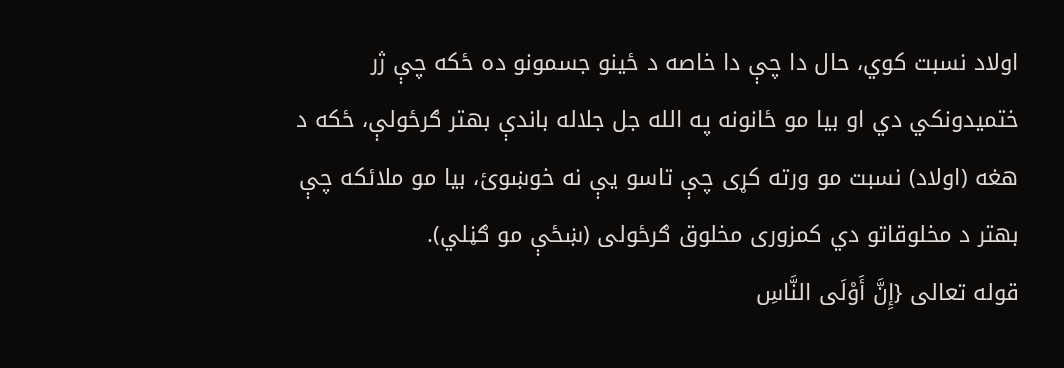اولاد نسبت کوي، حال دا چې دا خاصه د ځینو جسمونو ده ځکه چې ژر ختمیدونکي دي او بیا مو ځانونه په الله جل جلاله باندې بهتر ګرځولې، ځکه د هغه (اولاد) نسبت مو ورته کړی چې تاسو یې نه خوښوئ، بیا مو ملائکه چې بهتر د مخلوقاتو دي کمزوری مخلوق ګرځولی (ښځې مو ګڼلي).
قوله تعالى {إِنَّ أَوْلَى النَّاسِ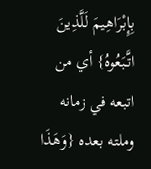بِإِبْرَاهِيمَ لَلَّذِينَ اتَّبَعُوهُ} أي من اتبعه في زمانه  وملته بعده {وَهَذَا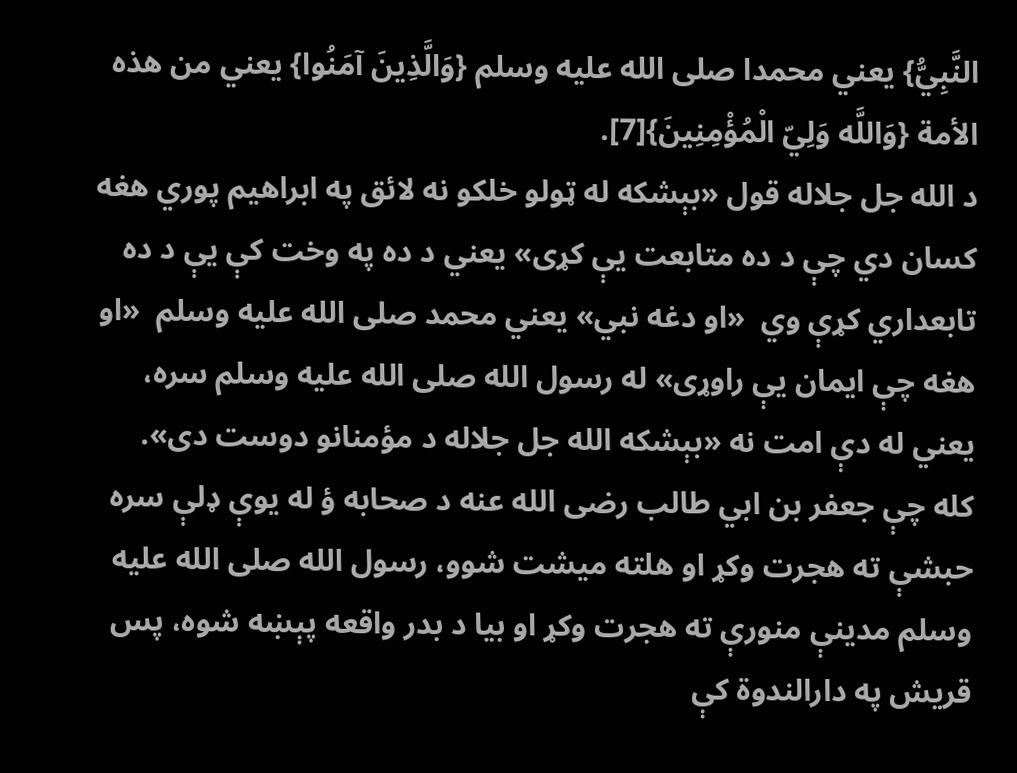النَّبِيُّ} يعني محمدا صلى الله عليه وسلم {وَالَّذِينَ آمَنُوا} يعني من هذه الأمة {وَاللَّه وَلِيّ الْمُؤْمِنِينَ}[7].
د الله جل جلاله قول «بېشکه له ټولو خلکو نه لائق په ابراهیم پوري هغه کسان دي چې د ده متابعت یې کړی» یعني د ده په وخت کې یې د ده تابعداري کړې وي  «او دغه نبي» یعني محمد صلی الله علیه وسلم  «او هغه چې ایمان یې راوړی» له رسول الله صلی الله علیه وسلم سره، یعني له دې امت نه «بېشکه الله جل جلاله د مؤمنانو دوست دی».
کله چې جعفر بن ابي طالب رضی الله عنه د صحابه ؤ له یوې ډلې سره حبشې ته هجرت وکړ او هلته میشت شوو، رسول الله صلی الله علیه وسلم مدینې منورې ته هجرت وکړ او بیا د بدر واقعه پېښه شوه، پس قریش په دارالندوة کې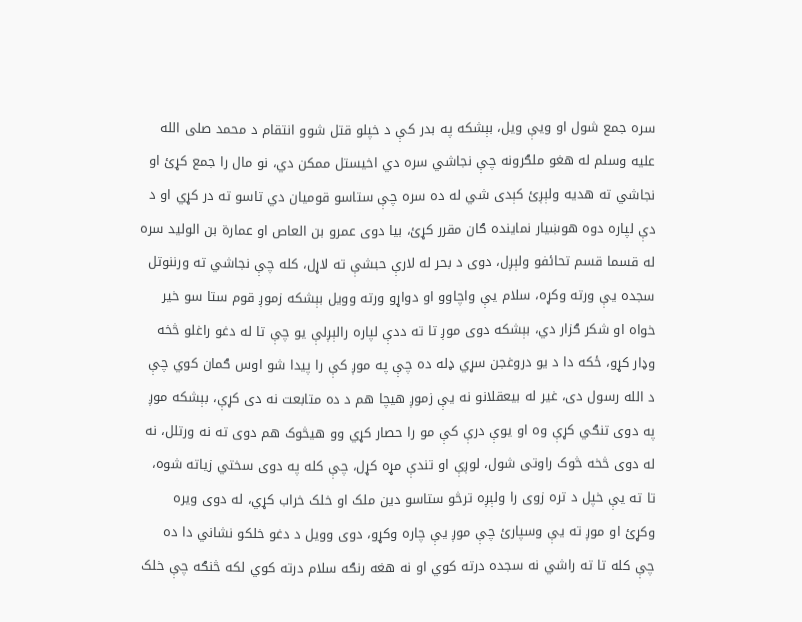سره جمع شول او ویې ویل، بېشکه په بدر کې د خپلو قتل شوو انتقام د محمد صلی الله علیه وسلم له هغو ملګرونه چې نجاشي سره دي اخیستل ممکن دي، نو مال را جمع کړئ او نجاشي ته هدیه ولېږئ کېدی شي له ده سره چې ستاسو قومیان دي تاسو ته در کړي او د دې لپاره دوه هوښیار نماینده ګان مقرر کړئ، بيا دوی عمرو بن العاص او عمارة بن الولید سره له قسما قسم تحائفو ولېږل، دوی د بحر له لارې حبشې ته لاړل، کله چې نجاشي ته ورننوتل سجده یې ورته وکړه، سلام یې واچاوو او دواړو ورته وویل بېشکه زموږ قوم ستا سو خیر خواه او شکر ګزار دي، بېشکه دوی موږ تا ته ددې لپاره رالېږلې یو چې تا له دغو راغلو څخه وډار کړو، ځکه دا د یو دروغجن سړي ډله ده چې په موږ کې را پیدا شو اوس ګمان کوي چې د الله رسول دی، غیر له بیعقلانو نه یې زموږ هیچا هم د ده متابعت نه دی کړې، بېشکه موږ په دوی تنګي کړې وه او یوې درې کې مو را حصار کړي وو هیڅوک هم دوی ته نه ورتلل، نه له دوی څخه څوک راوتی شول، لوږې او تندې مړه کړل، چې کله په دوی سختي زیاته شوه، تا ته یې خپل د تره زوی را ولېږه ترڅو ستاسو دین ملک او خلک خراب کړي، له دوی ویره وکړئ او موږ ته یې وسپارئ چې موږ یې چاره وکړو، دوی وویل د دغو خلکو نشاني دا ده چې کله تا ته راشي نه سجده درته کوي او نه هغه رنګه سلام درته کوي لکه څنګه چې خلک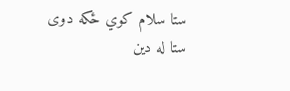ستا سلام کوي ځکه دوی ستا له دین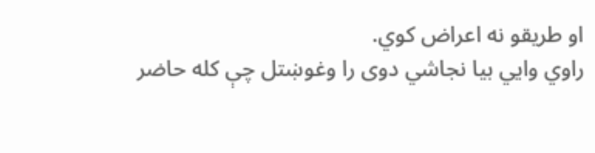او طریقو نه اعراض کوي.
راوي وایي بیا نجاشي دوی را وغوښتل چې کله حاضر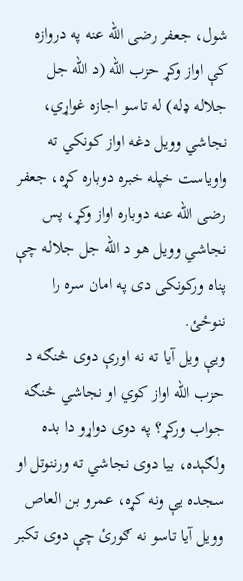شول، جعفر رضی الله عنه په دروازه کې اواز وکړ حزب الله (د الله جل جلاله ډله) له تاسو اجازه غواړي، نجاشي وویل دغه اواز کونکي ته واویاست خپله خبره دوباره کړه، جعفر رضی الله عنه دوباره اواز وکړ، پس نجاشي وویل هو د الله جل جلاله چې پناه ورکونکی دی په امان سره را ننوځئ.
ویې ویل آیا ته نه اورې دوی څنګه د حزب الله اواز کوي او نجاشي څنګه جواب ورکړ؟ په دوی دواړو دا بده ولګېده، بیا دوی نجاشي ته ورننوتل او سجده یې ونه کړه، عمرو بن العاص وویل آیا تاسو نه ګورئ چې دوی تکبر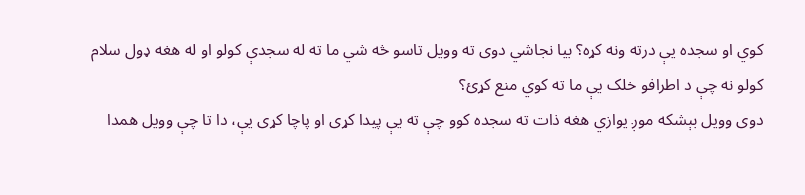کوي او سجده یې درته ونه کړه؟ بیا نجاشي دوی ته وویل تاسو څه شي ما ته له سجدې کولو او له هغه ډول سلام کولو نه چې د اطرافو خلک یې ما ته کوي منع کړئ؟
دوی وویل بېشکه موږ یوازي هغه ذات ته سجده کوو چې ته یې پیدا کړی او پاچا کړی یې، دا تا چې وویل همدا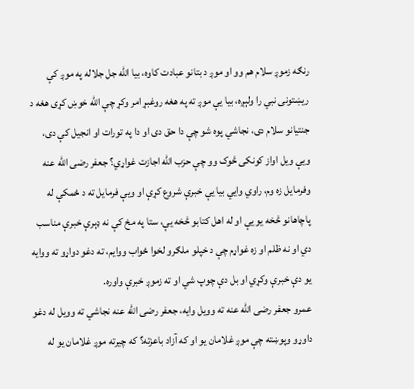رنګه زموږ سلام هم وو او موږ د بتانو عبادت کاوه، بیا الله جل جلاله په موږ کې ریښتونی نبي را ولېږه، بیا یې موږ ته په هغه روغبړ امر وکړ چې الله خوښ کړی هغه د جنتیانو سلام دی، نجاشي پوه شو چې دا حق دی او دا په تورات او انجیل کې دی، ویې ویل اواز کونکی څوک وو چې حزب الله اجازت غواړي؟ جعفر رضی الله عنه وفرمایل زه وم، راوي وايي بیا یې خبرې شروع کړې او ویې فرمایل ته د ځمکې له پاچاهانو څخه یو یې او له اهل کتابو څخه یې، ستا په مخ کې نه ډېرې خبرې مناسب دي او نه ظلم او زه غواړم چې د خپلو ملګرو لخوا ځواب ووایم، ته دغو دواړو ته ووایه یو دې خبرې وکړي او بل دې چوپ شي او ته زموږ خبرې واوره.
عمرو جعفر رضی الله عنه ته وویل وایه، جعفر رضی الله عنه نجاشي ته وویل له دغو داوړو وپوښته چې موږ غلامان یو او که آزاد باعزته؟ که چیرته موږ غلامان یو له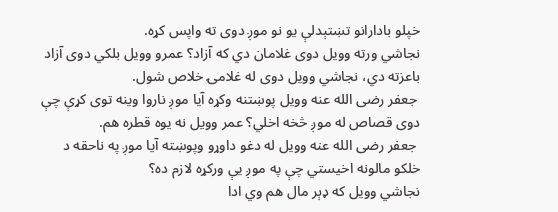خپلو بادارانو تښتېدلې یو نو موږ دوی ته واپس کړه.
نجاشي ورته وویل دوی غلامان دي که آزاد؟ عمرو وویل بلکي دوی آزاد باعزته دي، نجاشي وویل دوی له غلامۍ خلاص شول.
 جعفر رضی الله عنه وویل پوښتنه وکړه آیا موږ ناروا وینه توی کړې چې دوی قصاص له موږ څخه اخلي؟ عمر وویل نه یوه قطره هم.
 جعفر رضی الله عنه وویل له دغو داوړو وپوښته آیا موږ په ناحقه د خلکو مالونه اخیستي چې په موږ یې ورکړه لازم ده؟
نجاشي وویل که ډېر مال هم وي ادا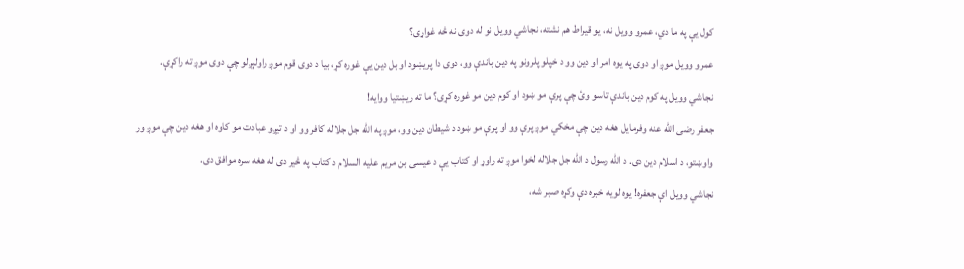کول یې په ما دي، عمرو وویل نه، یو قیراط هم نشته، نجاشي وویل نو له دوی نه څه غواړی؟
عمرو وویل موږ او دوی په یوه امر او دین وو د خپلو پلرونو په دین باندې وو، دوی دا پریښود او بل دین یې غوره کړ، بیا د دوی قوم موږ راولېږلو چې دوی موږ ته راکړې.
نجاشي وویل په کوم دین باندې تاسو وئ چې پرې مو ښود او کوم دین مو غوره کړی؟ ما ته ریښتیا ووایه!
جعفر رضی الله عنه وفرمایل هغه دين چې مخکي موږ پرې وو او پرې مو ښود د شیطان دین وو، موږ په الله جل جلاله کافر وو او د تیږو عبادت مو کاوه او هغه دین چې موږ ور واوښتو، د اسلام دین دی. د الله رسول د الله جل جلاله لخوا موږ ته راوړ او کتاب یې د عیسی بن مریم علیه السلام د کتاب په څیر دی له هغه سره موافق دی.
نجاشي وویل اې جعفره! یوه لویه خبره دې وکړه صبر شه،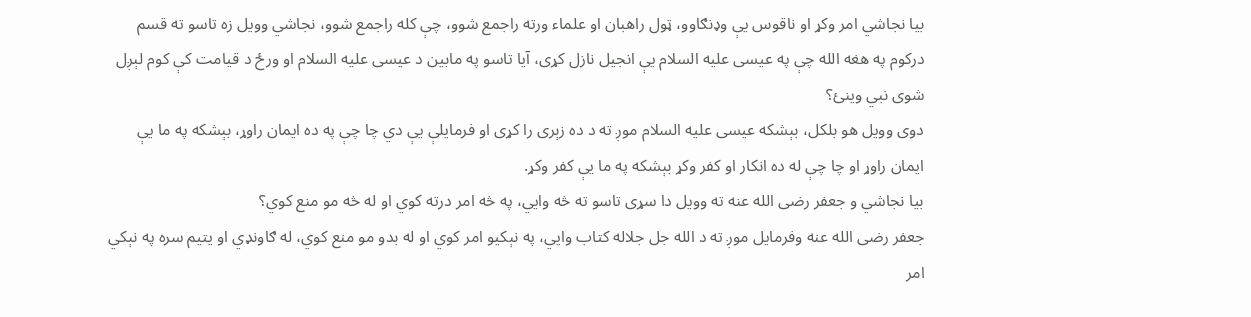بیا نجاشي امر وکړ او ناقوس یې وډنګاوو، ټول راهبان او علماء ورته راجمع شوو، چې کله راجمع شوو، نجاشي وویل زه تاسو ته قسم درکوم په هغه الله چې په عیسی علیه السلام یې انجیل نازل کړی، آیا تاسو په مابین د عیسی علیه السلام او ورځ د قیامت کې کوم لېږل شوی نبي وینئ؟
دوی وویل هو بلکل، بېشکه عیسی علیه السلام موږ ته د ده زېری را کړی او فرمایلې یې دي چا چې په ده ایمان راوړ، بېشکه په ما یې ایمان راوړ او چا چې له ده انکار او کفر وکړ بېشکه په ما یې کفر وکړ.
بیا نجاشي و جعفر رضی الله عنه ته وویل دا سړی تاسو ته څه وایي، په څه امر درته کوي او له څه مو منع کوي؟
جعفر رضی الله عنه وفرمایل موږ ته د الله جل جلاله کتاب وایي، په نېکیو امر کوي او له بدو مو منع کوي، له ګاونډي او یتیم سره په نېکي امر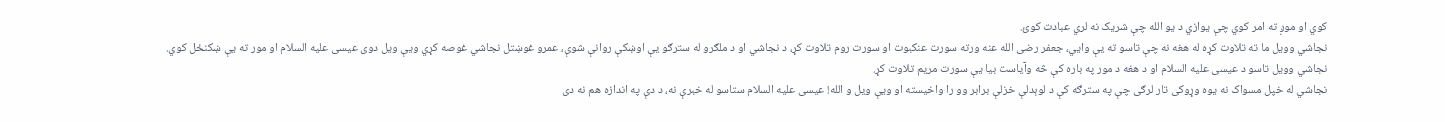کوي او موږ ته امر کوي چې یوازي د یو الله چې شریک نه لري عبادت کوئ.
نجاشي وویل ما ته تلاوت کړه له هغه نه چې تاسو ته یې وایي، جعفر رضی الله عنه ورته سورت عنکبوت او سورت روم تلاوت کړ، د نجاشي او د ملګرو له سترګو یې اوښکې روانې شوې، عمرو غوښتل نجاشي غوصه کړي ویې ویل دوی عیسی علیه السلام او مور ته یې ښکنځل کوي.
نجاشي وویل تاسو د عیسی علیه السلام او د هغه د مور په باره کې څه وآیاست بیا یې سورت مریم تلاوت کړ.
نجاشي له خپل مسواک نه یوه وړوکی تار لرګی چې په سترګه کې د لوېدلې خزلې برابر وو را واخیسته او ویې ویل و الله! عیسی علیه السلام ستاسو له خبرې نه، د دې په اندازه هم نه دی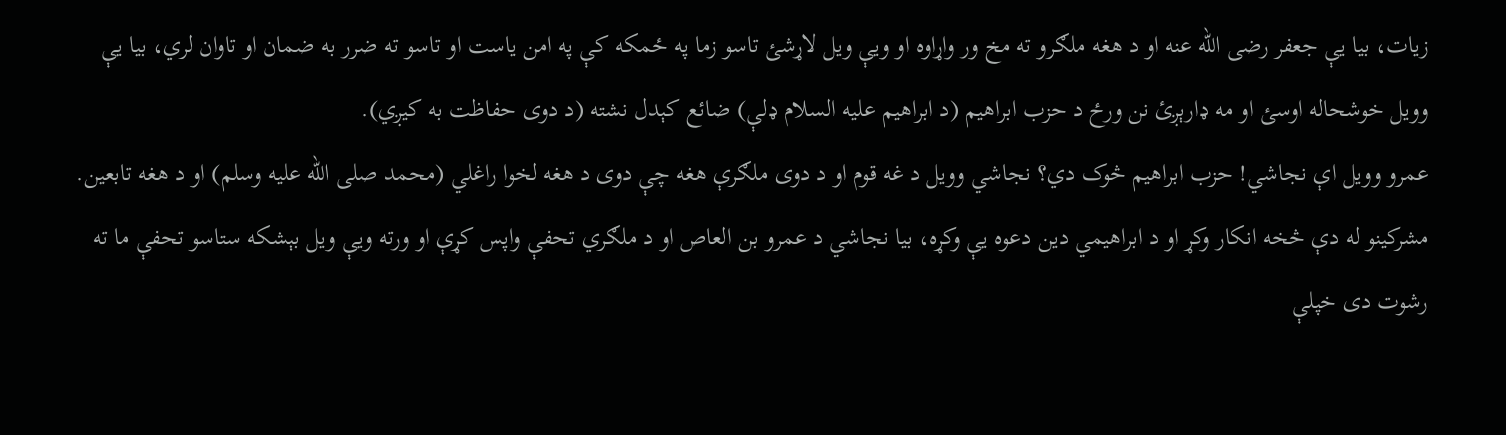زیات، بیا یې جعفر رضی الله عنه او د هغه ملګرو ته مخ ور واړاوه او ویې ویل لاړشئ تاسو زما په ځمکه کې په امن یاست او تاسو ته ضرر به ضمان او تاوان لري، بیا یې وویل خوشحاله اوسئ او مه ډارېږئ نن ورځ د حزب ابراهیم (د ابراهیم علیه السلام ډلې) ضائع کېدل نشته (د دوی حفاظت به کیږي).
عمرو وویل اې نجاشي! حزب ابراهیم څوک دي؟ نجاشي وویل د غه قوم او د دوی ملګرې هغه چې دوی د هغه لخوا راغلي (محمد صلی الله علیه وسلم) او د هغه تابعین.
مشرکینو له دې څخه انکار وکړ او د ابراهیمي دین دعوه یې وکړه، بیا نجاشي د عمرو بن العاص او د ملګري تحفې واپس کړې او ورته ویې ویل بېشکه ستاسو تحفې ما ته رشوت دی خپلې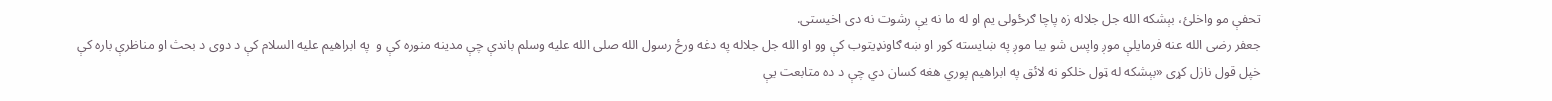تحفې مو واخلئ، بېشکه الله جل جلاله زه پاچا ګرځولی یم او له ما نه یې رشوت نه دی اخیستی.
جعفر رضی الله عنه فرمایلې موږ واپس شو بیا موږ په ښایسته کور او ښه ګاونډيتوب کې وو او الله جل جلاله په دغه ورځ رسول الله صلی الله علیه وسلم باندې چې مدینه منوره کې و  په ابراهیم علیه السلام کې د دوی د بحث او مناظرې باره کې خپل قول نازل کړی «بېشکه له ټول خلکو نه لائق په ابراهیم پوري هغه کسان دي چې د ده متابعت یې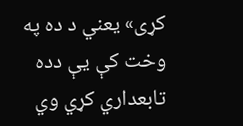کړی» یعني د ده په وخت کې یې دده تابعداري کړي وي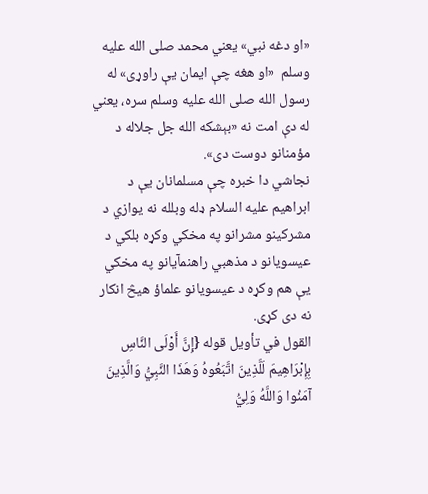«او دغه نبي» یعني محمد صلی الله علیه وسلم  «او هغه چې ایمان یې راوړی» له رسول الله صلی الله علیه وسلم سره، یعني له دې امت نه «بېشکه الله جل جلاله د مؤمنانو دوست دی».
نجاشي دا خبره چې مسلمانان یې د ابراهیم علیه السلام ډله وبلله نه یوازي د مشرکینو مشرانو په مخکي وکړه بلکي د عیسويانو د مذهبي راهنمآیانو په مخکي یې هم وکړه د عیسویانو علماؤ هیڅ انکار نه دی کړی.
القول في تأويل قوله {إِنَّ أَوْلَى النَّاسِ بِإِبْرَاهِيمَ لَلَّذِينَ اتَّبَعُوهُ وَهَذَا النَّبِيُّ وَالَّذِينَ آمَنُوا وَاللَّهُ وَلِيُّ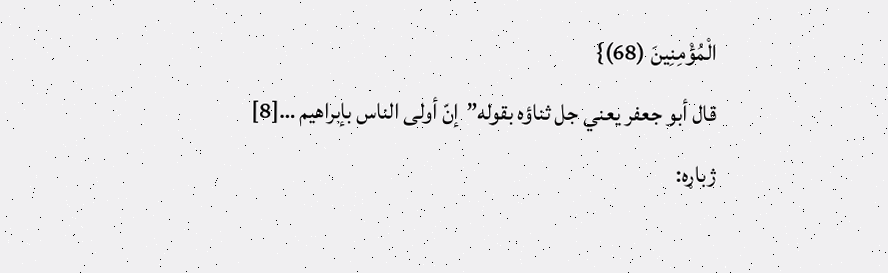الْمُؤْمِنِينَ (68)}
قال أبو جعفر يعني جل ثناؤه بقوله”إنّ أولى الناس بإبراهيم …[8]
ژباړه: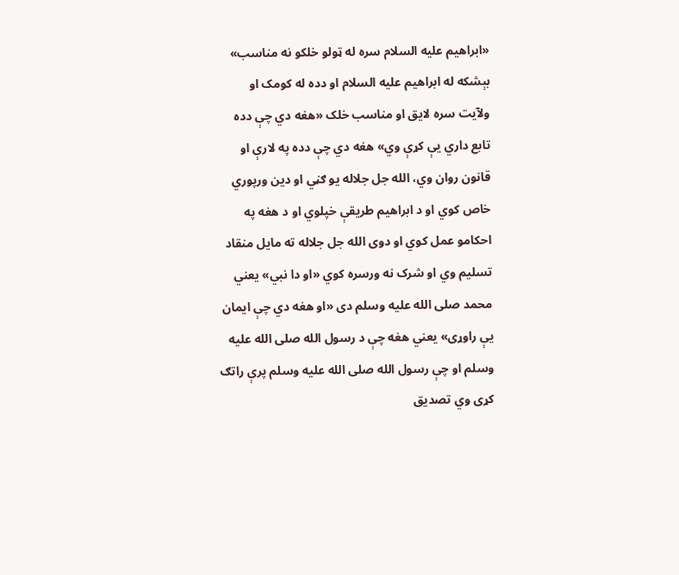«ابراهیم علیه السلام سره له ټولو خلکو نه مناسب» بېشکه له ابراهیم علیه السلام او دده له کومک او ولآیت سره لایق او مناسب خلک «هغه دي چې دده تابع داري یې کړې وي» هغه دي چې دده په لارې او قانون روان وي، الله جل جلاله یو ګڼي او دین ورپوري خاص کوي او د ابراهیم طریقې خپلوي او د هغه په احکامو عمل کوي او دوی الله جل جلاله ته مایل منقاد تسلیم وي او شرک نه ورسره کوي «او دا نبي» یعني محمد صلی الله علیه وسلم دی «او هغه دي چې ایمان يې راوړی» یعني هغه چې د رسول الله صلی الله علیه وسلم او چې رسول الله صلی الله علیه وسلم پرې راتګ کړی وي تصدیق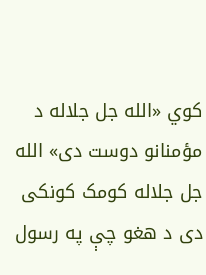کوي «الله جل جلاله د مؤمنانو دوست دی» الله جل جلاله کومک کونکی دی د هغو چې په رسول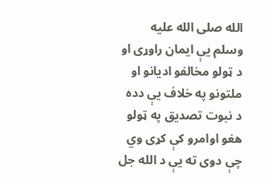الله صلی الله علیه وسلم یې ایمان راوړی او د ټولو مخالفو ادیانو او ملتونو په خلاف یې دده د نبوت تصدیق په ټولو هغو اوامرو کې کړی وي چې دوی ته یې د الله جل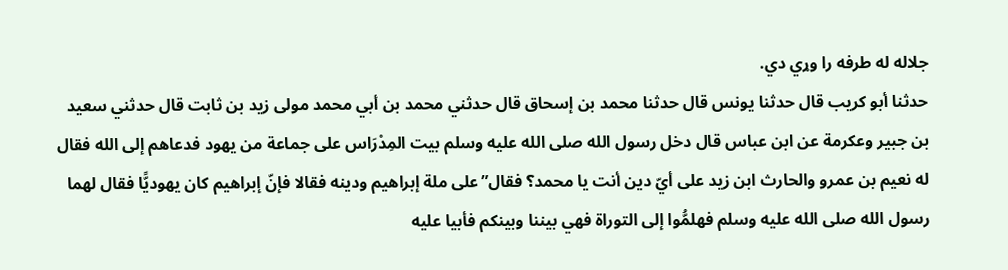جلاله له طرفه را وړي دي.
حدثنا أبو كريب قال حدثنا يونس قال حدثنا محمد بن إسحاق قال حدثني محمد بن أبي محمد مولى زيد بن ثابت قال حدثني سعيد بن جبير وعكرمة عن ابن عباس قال دخل رسول الله صلى الله عليه وسلم بيت المِدْرَاس على جماعة من يهود فدعاهم إلى الله فقال له نعيم بن عمرو والحارث ابن زيد على أيّ دين أنت يا محمد؟ فقال”على ملة إبراهيم ودينه فقالا فإنّ إبراهيم كان يهوديًّا فقال لهما رسول الله صلى الله عليه وسلم فهلمُّوا إلى التوراة فهي بيننا وبينكم فأبيا عليه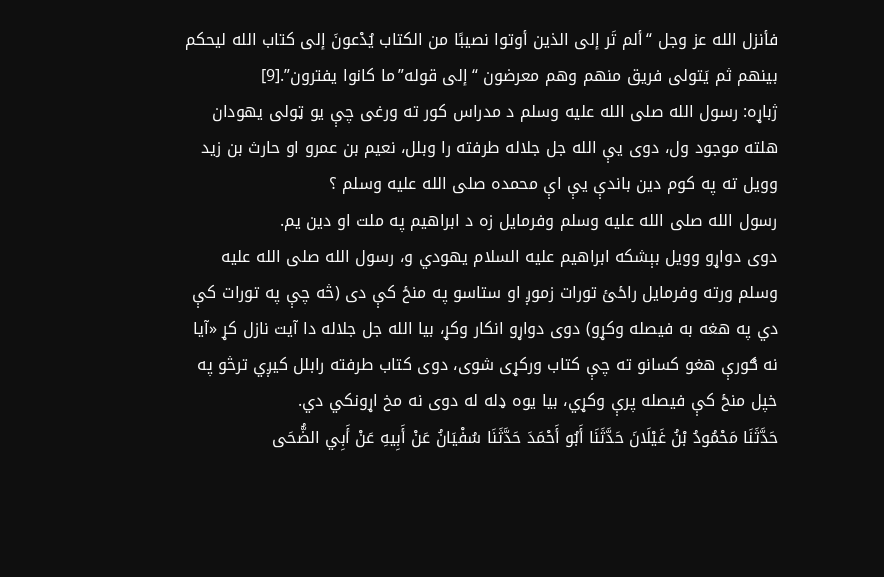فأنزل الله عز وجل “ألم تَر إلى الذين أوتوا نصيبًا من الكتاب يُدْعونَ إلى كتاب الله ليحكم بينهم ثم يَتولى فريق منهم وهم معرضون “إلى قوله”ما كانوا يفترون”.[9]
ژباړه: رسول الله صلی الله علیه وسلم د مدراس کور ته ورغی چې یو ټولی یهودان هلته موجود ول، دوی یې الله جل جلاله طرفته را وبلل، نعیم بن عمرو او حارث بن زید وویل ته په کوم دین باندې یې اې محمده صلی الله علیه وسلم ؟
رسول الله صلی الله علیه وسلم وفرمایل زه د ابراهیم په ملت او دین یم.
دوی دواړو وویل بېشکه ابراهیم علیه السلام یهودي و، رسول الله صلی الله علیه وسلم ورته وفرمایل راځئ تورات زموږ او ستاسو په منځ کې دی (څه چې په تورات کې دي په هغه به فیصله وکړو) دوی دواړو انکار وکړ، بیا الله جل جلاله دا آیت نازل کړ «آیا نه ګورې هغو کسانو ته چې کتاب ورکړی شوی، دوی کتاب طرفته رابلل کیږي ترڅو په خپل منځ کې فیصله پرې وکړي، بیا یوه ډله له دوی نه مخ اړونکي دي.
حَدَّثَنَا مَحْمُودُ بْنُ غَيْلَانَ حَدَّثَنَا أَبُو أَحْمَدَ حَدَّثَنَا سُفْيَانُ عَنْ أَبِيهِ عَنْ أَبِي الضُّحَى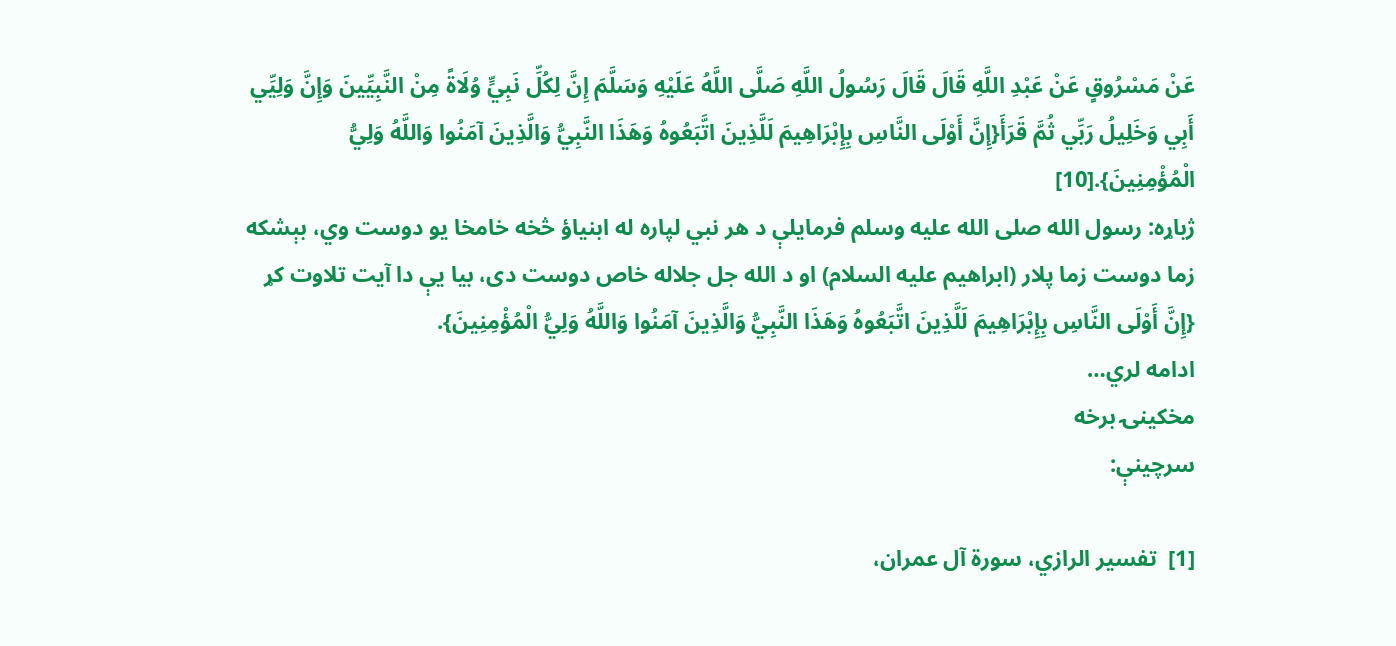عَنْ مَسْرُوقٍ عَنْ عَبْدِ اللَّهِ قَالَ قَالَ رَسُولُ اللَّهِ صَلَّى اللَّهُ عَلَيْهِ وَسَلَّمَ إِنَّ لِكُلِّ نَبِيٍّ وُلَاةً مِنْ النَّبِيِّينَ وَإِنَّ وَلِيِّي أَبِي وَخَلِيلُ رَبِّي ثُمَّ قَرَأَ{إِنَّ أَوْلَى النَّاسِ بِإِبْرَاهِيمَ لَلَّذِينَ اتَّبَعُوهُ وَهَذَا النَّبِيُّ وَالَّذِينَ آمَنُوا وَاللَّهُ وَلِيُّ الْمُؤْمِنِينَ}.[10]
ژباړه: رسول الله صلی الله علیه وسلم فرمایلې د هر نبي لپاره له ابنیاؤ څخه خامخا یو دوست وي، بېشکه زما دوست زما پلار (ابراهیم علیه السلام) او د الله جل جلاله خاص دوست دی، بیا یې دا آیت تلاوت کړ {إِنَّ أَوْلَى النَّاسِ بِإِبْرَاهِيمَ لَلَّذِينَ اتَّبَعُوهُ وَهَذَا النَّبِيُّ وَالَّذِينَ آمَنُوا وَاللَّهُ وَلِيُّ الْمُؤْمِنِينَ}.
ادامه لري…
مخکینۍ برخه
سرچینې:

[1]  تفسير الرازي، سورة آل عمران،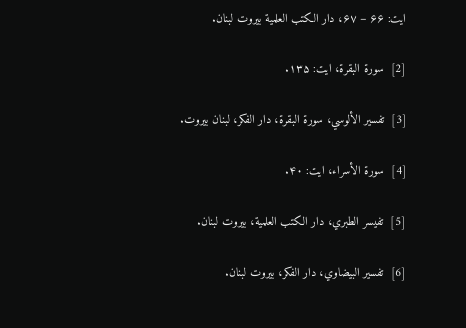ایت: ۶۶ – ۶۷، دار الکتب العلمیة بیروت لبنان.

[2]  سورة البقرة، ایت: ۱۳۵.

[3]  تفسير الألوسي، سورة البقرة، دار الفکر، لبنان بیروت.

[4]  سورة الأسراء، ایت: ۴۰.

[5]  تفیسر الطبري، دار الکتب العلمیة، بیروت لبنان.

[6]  تفسير البيضاوي، دار الفکر، بیروت لبنان.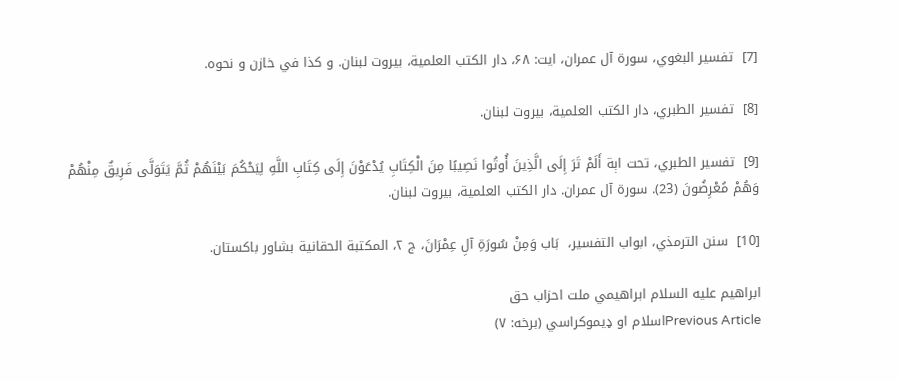[7]  تفسير البغوي، سورة آل عمران، ایت: ۶۸، دار الکتب العلمیة، بیروت لبنان. و كذا في خازن و نحوه.

[8]  تفسير الطبري، دار الکتب العلمیة، بیروت لبنان.

[9]  تفسير الطبري، تحت اېة أَلَمْ تَرَ إِلَى الَّذِينَ أُوتُوا نَصِيبًا مِنَ الْكِتَابِ يُدْعَوْنَ إِلَى كِتَابِ اللَّهِ لِيَحْكُمَ بَيْنَهُمْ ثُمَّ يَتَوَلَّى فَرِيقٌ مِنْهُمْ وَهُمْ مُعْرِضُونَ (23). سورة آل عمران. دار الکتب العلمیة، بیروت لبنان.

[10]  سنن الترمذي، ابواب التفسیر،  بَاب وَمِنْ سُورَةِ آلِ عِمْرَانَ، ج ۲، المکتبة الحقانیة بشاور باکستان.

ابراهیم علیه السلام ابراهیمي ملت احزاب حق
Previous Articleاسلام او ډیموکراسي (برخه: ۷)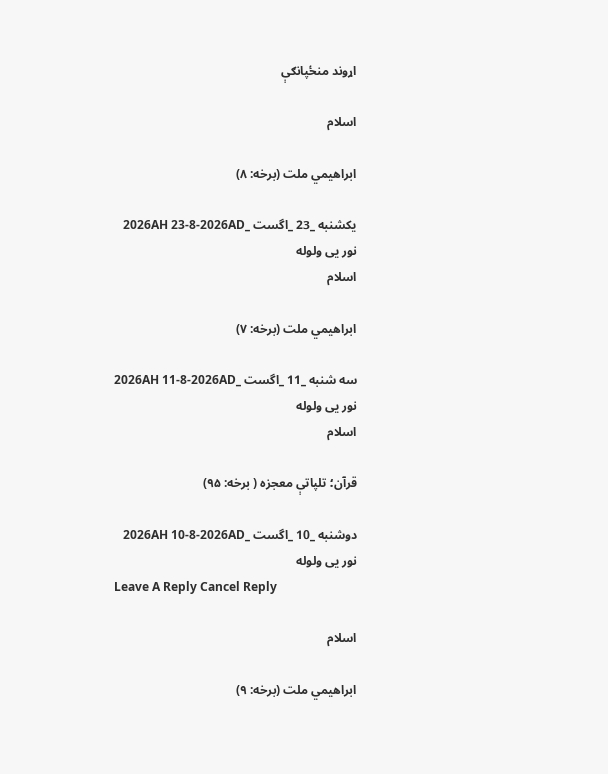اړوند منځپانګې

اسلام

ابراهيمي ملت (برخه: ۸)

یکشنبه _23 _اگست _2026AH 23-8-2026AD
نور یی ولوله
اسلام

ابراهيمي ملت (برخه: ۷)

سه شنبه _11 _اگست _2026AH 11-8-2026AD
نور یی ولوله
اسلام

قرآن؛ تلپاتې معجزه ( برخه: ۹۵)

دوشنبه _10 _اگست _2026AH 10-8-2026AD
نور یی ولوله
Leave A Reply Cancel Reply

اسلام

ابراهيمي ملت (برخه: ۹)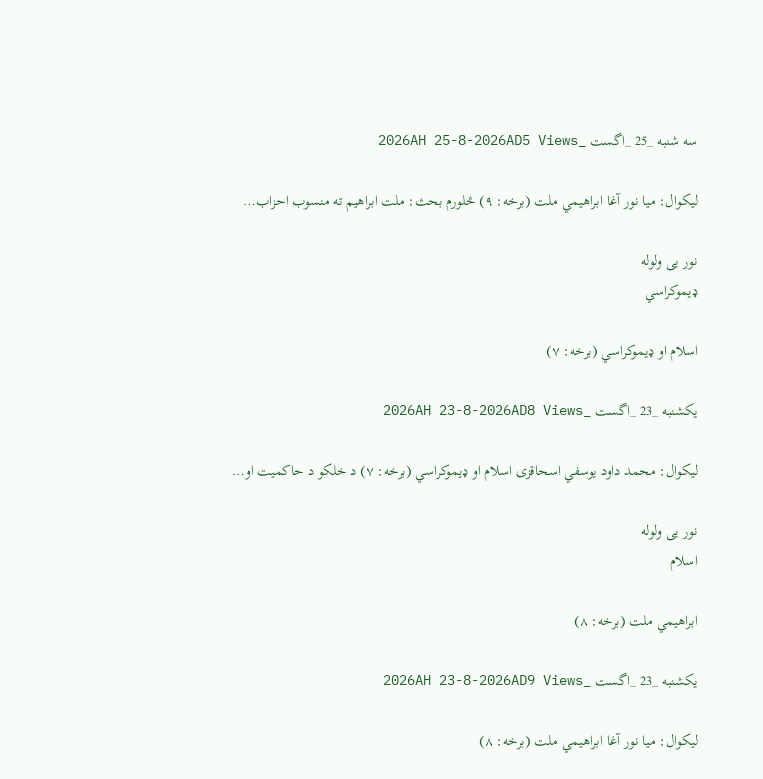سه شنبه _25 _اگست _2026AH 25-8-2026AD5 Views

ليکوال: میا نور آغا ابراهيمي ملت (برخه: ۹) څلورم بحث: ملت ابراهیم ته منسوب احزاب…

نور یی ولوله
ډیموکراسي

اسلام او ډیموکراسي (برخه: ۷)

یکشنبه _23 _اگست _2026AH 23-8-2026AD8 Views

لیکوال: محمد داود یوسفي اسحاقزی اسلام او ډیموکراسي (برخه: ۷) د خلکو د حاکمیت او…

نور یی ولوله
اسلام

ابراهيمي ملت (برخه: ۸)

یکشنبه _23 _اگست _2026AH 23-8-2026AD9 Views

ليکوال: میا نور آغا ابراهيمي ملت (برخه: ۸)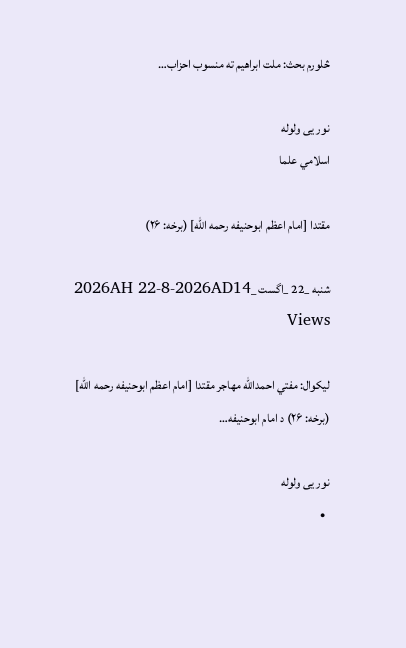څلورم بحث: ملت ابراهیم ته منسوب احزاب…

نور یی ولوله
اسلامي علما

مقتدا [امام اعظم ابوحنیفه رحمه الله] (برخه: ۲۶)

شنبه _22 _اگست _2026AH 22-8-2026AD14 Views

لیکوال: مفتي احمدالله مهاجر مقتدا [امام اعظم ابوحنیفه رحمه الله] (برخه: ۲۶) د امام ابوحنيفه…

نور یی ولوله
  •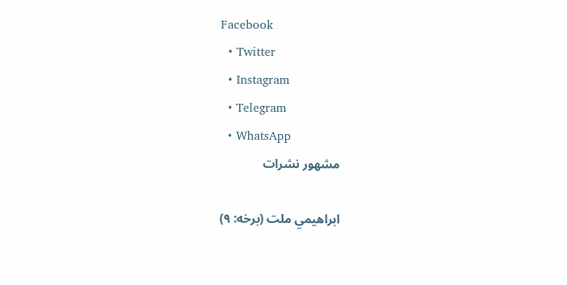Facebook
  • Twitter
  • Instagram
  • Telegram
  • WhatsApp
مشهور نشرات

ابراهيمي ملت (برخه: ۹)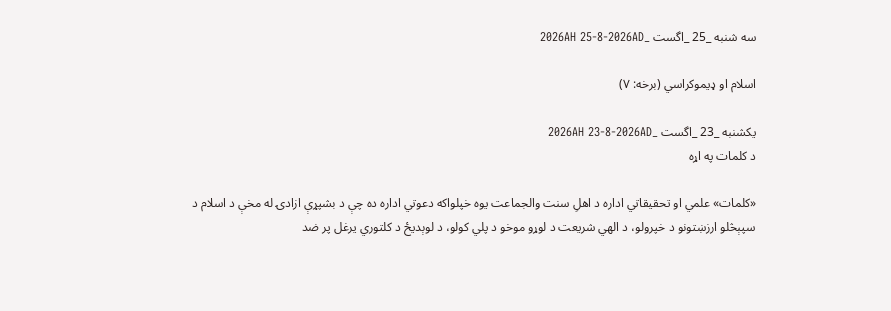سه شنبه _25 _اگست _2026AH 25-8-2026AD

اسلام او ډیموکراسي (برخه: ۷)

یکشنبه _23 _اگست _2026AH 23-8-2026AD
د کلمات په اړه

«کلمات» علمي او تحقیقاتي اداره د اهلِ سنت والجماعت یوه خپلواکه دعوتي اداره ده چې د بشپړې ازادۍ له مخې د اسلام د سپېڅلو ارزښتونو د خپرولو، د الهي شریعت د لوړو موخو د پلي کولو، د لوېدیځ د کلتوري یرغل پر ضد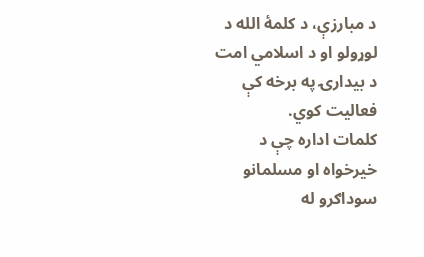د مبارزې، د کلمۀ الله د لوړولو او د اسلامي امت د بیدارۍ په برخه کې فعالیت کوي.
کلمات اداره چې د خیرخواه او مسلمانو سوداګرو له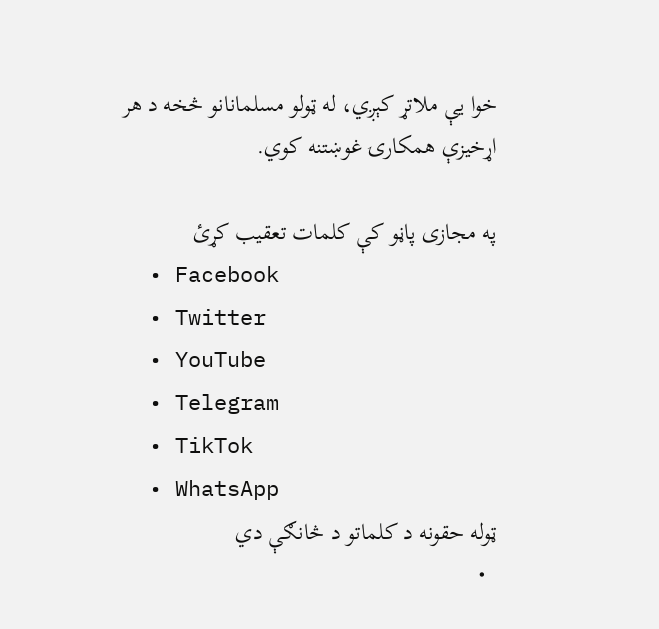خوا یې ملاتړ کېږي، له ټولو مسلمانانو څخه د هر اړخیزې همکارۍ غوښتنه کوي.

په مجازی پاڼو کې کلمات تعقیب کړئ
  • Facebook
  • Twitter
  • YouTube
  • Telegram
  • TikTok
  • WhatsApp
ټوله حقونه د کلماتو د څانګې دي
  •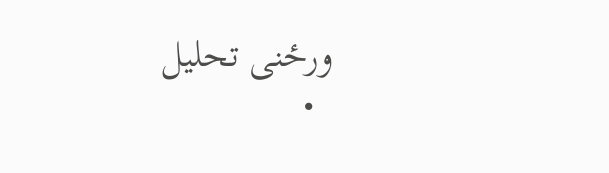ورځنی تحلیل
  •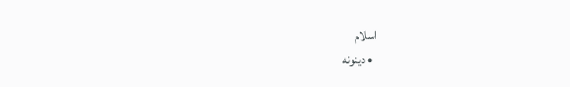اسلام
  • دینونه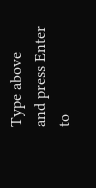Type above and press Enter to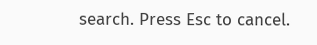search. Press Esc to cancel.